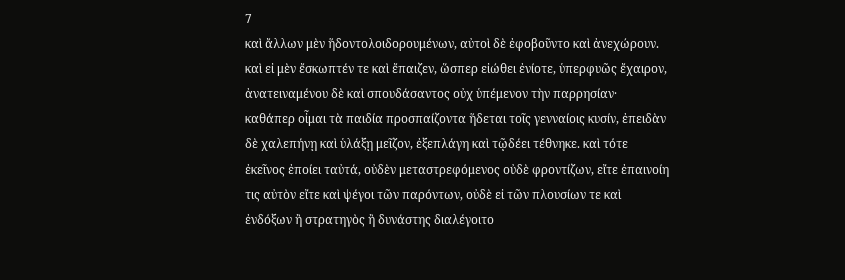7
καὶ ἄλλων μὲν ἥδοντολοιδορουμένων, αὐτοὶ δὲ ἐφοβοῦντο καὶ ἀνεχώρουν. καὶ εἰ μὲν ἔσκωπτέν τε καὶ ἔπαιζεν, ὥσπερ εἰώθει ἐνίοτε, ὑπερφυῶς ἔχαιρον, ἀνατειναμένου δὲ καὶ σπουδάσαντος οὐχ ὑπέμενον τὴν παρρησίαν· καθάπερ οἶμαι τὰ παιδία προσπαίζοντα ἥδεται τοῖς γενναίοις κυσίν, ἐπειδὰν δὲ χαλεπήνῃ καὶ ὑλάξῃ μεῖζον, ἐξεπλάγη καὶ τῷδέει τέθνηκε. καὶ τότε ἐκεῖνος ἐποίει ταὐτά, οὐδὲν μεταστρεφόμενος οὐδὲ φροντίζων, εἴτε ἐπαινοίη τις αὐτὸν εἴτε καὶ ψέγοι τῶν παρόντων, οὐδὲ εἰ τῶν πλουσίων τε καὶ ἐνδόξων ἢ στρατηγὸς ἢ δυνάστης διαλέγοιτο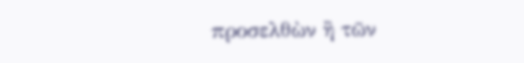προσελθὼν ἢ τῶν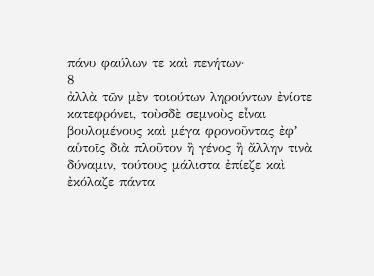πάνυ φαύλων τε καὶ πενήτων·
8
ἀλλὰ τῶν μὲν τοιούτων ληρούντων ἐνίοτε κατεφρόνει, τοὺσδὲ σεμνοὺς εἶναι βουλομένους καὶ μέγα φρονοῦντας ἐφʼ αὑτοῖς διὰ πλοῦτον ἢ γένος ἢ ἄλλην τινὰ δύναμιν, τούτους μάλιστα ἐπίεζε καὶ ἐκόλαζε πάντα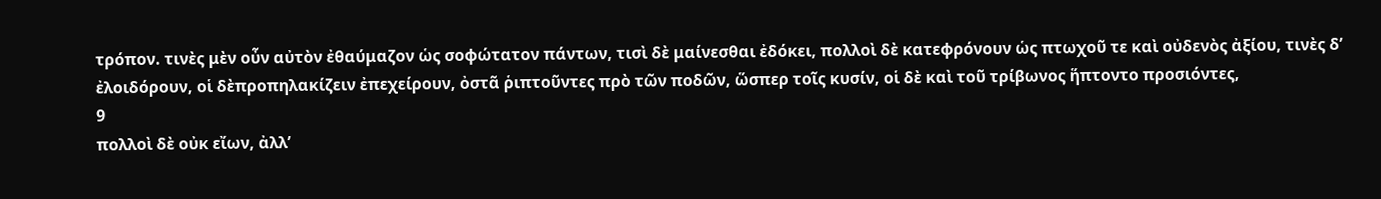τρόπον. τινὲς μὲν οὖν αὐτὸν ἐθαύμαζον ὡς σοφώτατον πάντων, τισὶ δὲ μαίνεσθαι ἐδόκει, πολλοὶ δὲ κατεφρόνουν ὡς πτωχοῦ τε καὶ οὐδενὸς ἀξίου, τινὲς δʼ ἐλοιδόρουν, οἱ δὲπροπηλακίζειν ἐπεχείρουν, ὀστᾶ ῥιπτοῦντες πρὸ τῶν ποδῶν, ὥσπερ τοῖς κυσίν, οἱ δὲ καὶ τοῦ τρίβωνος ἥπτοντο προσιόντες,
9
πολλοὶ δὲ οὐκ εἴων, ἀλλʼ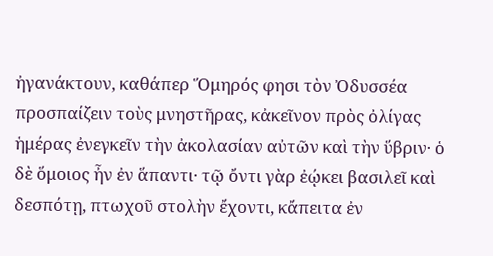ἠγανάκτουν, καθάπερ Ὅμηρός φησι τὸν Ὀδυσσέα προσπαίζειν τοὺς μνηστῆρας, κἀκεῖνον πρὸς ὀλίγας ἡμέρας ἐνεγκεῖν τὴν ἀκολασίαν αὐτῶν καὶ τὴν ὕβριν· ὁ δὲ ὅμοιος ἦν ἐν ἅπαντι· τῷ ὄντι γὰρ ἐῴκει βασιλεῖ καὶ δεσπότῃ, πτωχοῦ στολὴν ἔχοντι, κἄπειτα ἐν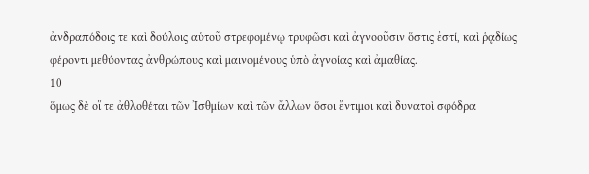ἀνδραπόδοις τε καὶ δούλοις αὑτοῦ στρεφομένῳ τρυφῶσι καὶ ἀγνοοῦσιν ὅστις ἐστί, καὶ ῥᾳδίως φέροντι μεθύοντας ἀνθρώπους καὶ μαινομένους ὑπὸ ἀγνοίας καὶ ἀμαθίας.
10
ὅμως δὲ οἵ τε ἀθλοθέται τῶν Ἰσθμίων καὶ τῶν ἄλλων ὅσοι ἔντιμοι καὶ δυνατοὶ σφόδρα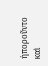ἠποροῦντο καὶ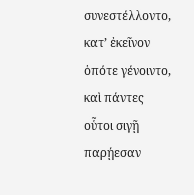συνεστέλλοντο, κατʼ ἐκεῖνον ὁπότε γένοιντο, καὶ πάντες οὗτοι σιγῇ παρῄεσαν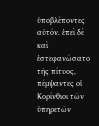ὑποβλέποντες αὐτόν. ἐπεὶ δὲ καὶ ἐστεφανώσατο τῆς πίτυος, πέμψαντες οἱ Κορίνθιοι τῶν ὑπηρετῶν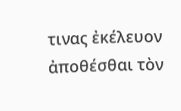τινας ἐκέλευον ἀποθέσθαι τὸν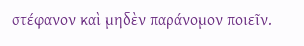στέφανον καὶ μηδὲν παράνομον ποιεῖν.